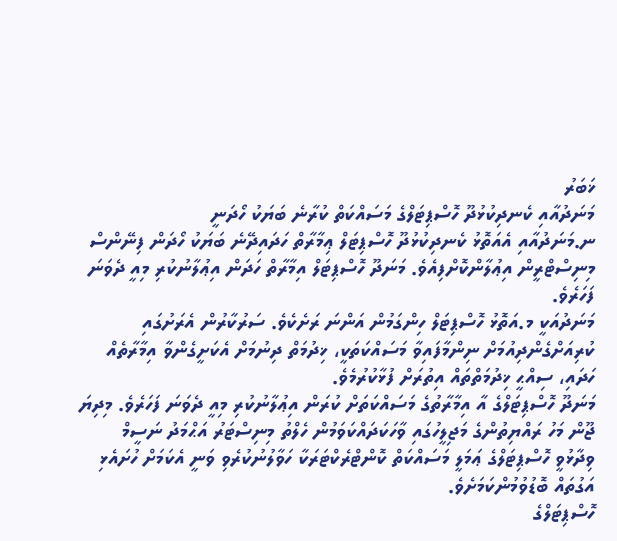ޚަބަރު
މަނަދުއާއި ކެނދިކުޅުދޫ ހޮސްޕިޓަލްގެ މަސައްކަތް ކުރާނެ ބަޔަކު ހޯދަނީ
ނ.މަނަދުއާއި އެއަތޮޅު ކެނދިކުޅުދޫ ހޮސްޕިޓަލް ޢިމާރާތް ހަދައިދޭނެ ބަޔަކު ހޯދަން ފިނޭންސް މިނިސްޓްރީން އިޢުލާންކޮށްފިއެވެ. މަނަދޫ ހޮސްޕިޓަލް އިމާރާތް ހަދަން އިޢުލާނުކުރި މިއީ ދެވަނަ ފަހަރެވެ.
މަނަދުއަކީ މ.އަތޮޅު ހޮސްޕިޓަލް ހިންގަމުން އަންނަ ރަށެކެވެ. ސަރުކާރުން އެރަށުގައި ކުރިއަށްގެންދިއުމަށް ނިންމާފައިވާ މަސައްކަތަކީ، ޚިދުމަތް ދިނުމަށް އެކަށީގެންވާ އިމާރާތެއް ހަދައި، ސިއްޙީ ޚިދުމަތްތައް އިތުރަށް ފުޅާކުރުމެވެ.
މަނަދޫ ހޮސްޕިޓަލްގެ އާ އިމާރާތުގެ މަސައްކަތަށް ކުރަން އިޢުލާނުކުރި މިއީ ދެވަނަ ފަހަރެވެ. މިދިޔަ ޖޫން މަހު ރައްޔިތުންގެ މަޖިލީހުގައި ވާހަކަދައްކަވަމުން ހެލްތު މިނިސްޓަރު އަޙްމަދު ނަސީމް ވިދާޅުވީ ހޮސްޕިޓަލްގެ ޢަމަލީ މަސައްކަތް ކޮންޓްރެކްޓަރަކާ ހަވާލުނުކުރެވި ވަނީ އެކަމަށް ހުށައެޅި އަގުތައް ބޮޑުވުމުންކަމަށެވެ.
ހޮސްޕިޓަލްގެ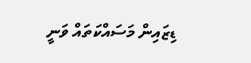ޑިޒައިން މަސައްކަތައް ވަނީ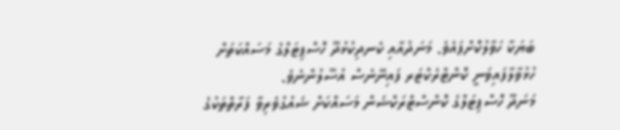ބަޔަކާ ހަވާލުކޮށްފައެވެ. މަނަދުއާއި ކެނދިކުޅުދޫ ހޮސްޕިޓަލްގެ މަސައްކަތަށް ހުޅުވާލާފައިވަނީ ކޮންޓްރެކްޓަރ ފައިނޭނެސް އުސޫލުންނެވެ.
މަނަދޫ ހޮސްޕިޓަލްގެ ކޮންސްޓްރަކްޝަން މަސައްކަށް ޝައުގުވެރިވާ ފަރާތްތަކުގެ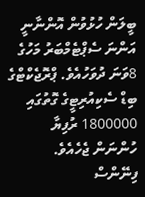ބީލަން ހުޅުވުން އޮންނާނީ އަންނަ ސެޕްޓެމްބަރު މަހުގެ 8ވަނަ ދުވަހުއެވެ. ޕްރޮޖެކްޓްގެ ބިޑް ސެކިއުރިޓީގެ ގޮތުގައި 1800000 ރުފިޔާ ހުންނަން ޖެހެއެވެ.
ފިނޭންސް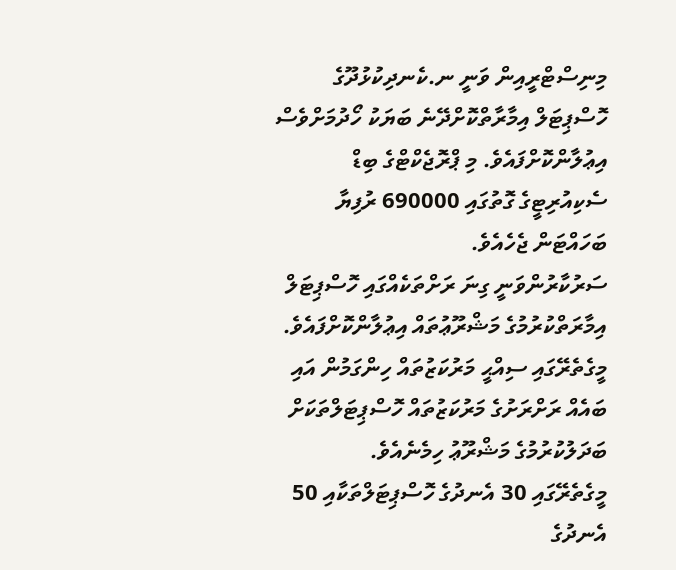މިނިސްޓްރީއިން ވަނީ ނ.ކެނދިކުޅުދޫގެ ހޮސްޕިޓަލް އިމާރާތްކޮށްދޭނެ ބަޔަކު ހޯދުމަށްވެސް އިޢުލާންކޮށްފައެވެ. މި ޕްރޮޖެކްޓްގެ ބިޑް ސެކިއުރިޓީގެ ގޮތުގައި 690000 ރުފިޔާ ބަހައްޓަން ޖެހެއެވެ.
ސަރުކާރުންވަނީ ގިނަ ރަށްތަކެއްގައި ހޮސްޕިޓަލް އިމާރަތްކުރުމުގެ މަޝްރޫޢުތައް އިޢުލާންކޮށްފައެވެ. މީގެތެރޭގައި ސިއްޙީ މަރުކަޒުތައް ހިންގަމުން އައި ބައެއް ރަށްރަށުގެ މަރުކަޒުތައް ހޮސްޕިޓަލްތަކަށް ބަދަލުކުރުމުގެ މަޝްރޫޢު ހިމެނެއެވެ.
މީގެތެރޭގައި 30 އެނދުގެ ހޮސްޕިޓަލްތަކާއި 50 އެނދުގެ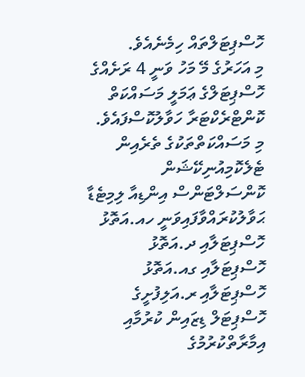ހޮސްޕިޓަލްތައް ހިމެނެއެވެ.
މި އަހަރުގެ މޭ މަހު ވަނީ 4 ރަށެއްގެ ހޮސްޕިޓަލްގެ ޢަމަލީ މަސައްކަތް ކޮންޓްރެކްޓަރާ ހަވާލުކޮސްފައެވެ. މި މަސައްކަތްތަކުގެ ތެރެއިން ޓެލެކޮމިއުނިކޭޝަން ކޮންސަލްޓަންސް އިންޑިއާ ލިމިޓެޑާ ޙަވާލުކުރައްވާފައިވަނީ ހއ.އަތޮޅު ހޮސްޕިޓަލާއި ދ.އަތޮޅު ހޮސްޕިޓަލާއި ގއ.އަތޮޅު ހޮސްޕިޓަލާއި ރ.އަލިފުށީގެ ހޮސްޕިޓަލް ޑިޒައިން ކުރުމާއި އިމާރާތްކުރުމުގެ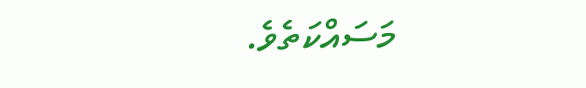މަސައްކަތެވެ.